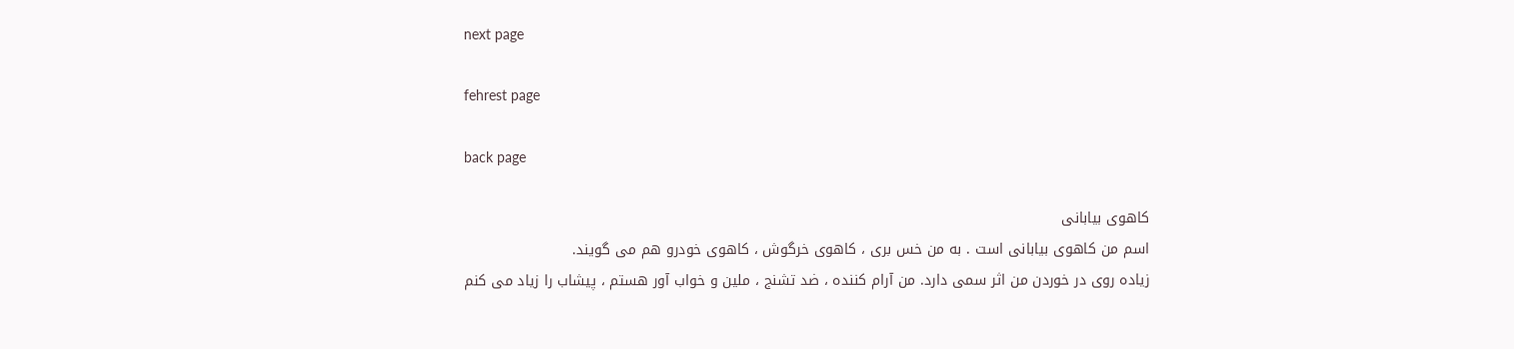next page

fehrest page

back page

كاهوى بيابانى
اسم من كاهوى بيابانى است . به من خس برى ، كاهوى خرگوش ، كاهوى خودرو هم مى گويند.
زياده روى در خوردن من اثر سمى دارد. من آرام كننده ، ضد تشنج ، ملين و خواب آور هستم ، پيشاب را زياد مى كنم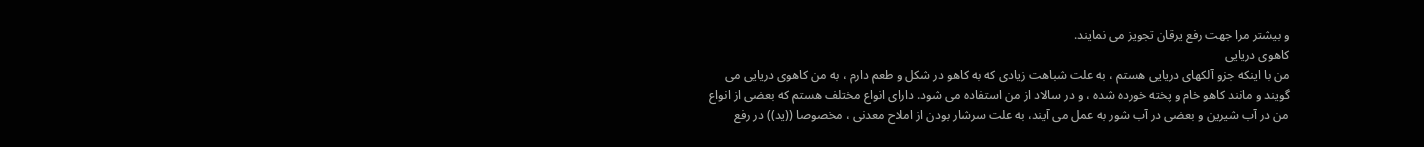و بيشتر مرا جهت رفع يرقان تجويز مى نمايند.
كاهوى دريايى
من با اينكه جزو آلكهاى دريايى هستم ، به علت شباهت زيادى كه به كاهو در شكل و طعم دارم ، به من كاهوى دريايى مى گويند و مانند كاهو خام و پخته خورده شده ، و در سالاد از من استفاده مى شود. داراى انواع مختلف هستم كه بعضى از انواع من در آب شيرين و بعضى در آب شور به عمل مى آيند، به علت سرشار بودن از املاح معدنى ، مخصوصا ((يد)) در رفع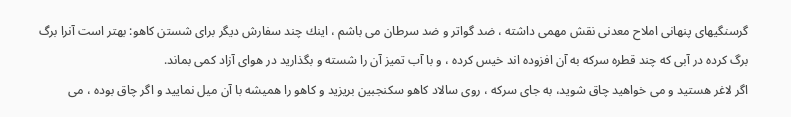گرسنگيهاى پنهانى املاح معدنى نقش مهمى داشته ، ضد گواتر و ضد سرطان مى باشم ، اينك چند سفارش ديگر براى شستن كاهو: بهتر است آنرا برگ برگ كرده در آبى كه چند قطره سركه به آن افزوده اند خيس كرده ، و با آب تميز آن را شسته و بگذاريد در هواى آزاد كمى بماند.
اگر لاغر هستيد و مى خواهيد چاق شويد، به جاى سركه ، روى سالاد كاهو سكنجبين بريزيد و كاهو را هميشه با آن ميل نماييد و اگر چاق بوده ، مى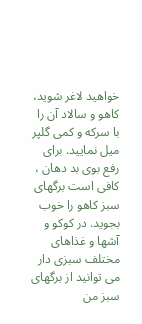خواهيد لاغر شويد، كاهو و سالاد آن را با سركه و كمى گلپر ميل نماييد. براى رفع بوى بد دهان ، كافى است برگهاى سبز كاهو را خوب بجويد. در كوكو و آشها و غذاهاى مختلف سبزى دار مى توانيد از برگهاى سبز من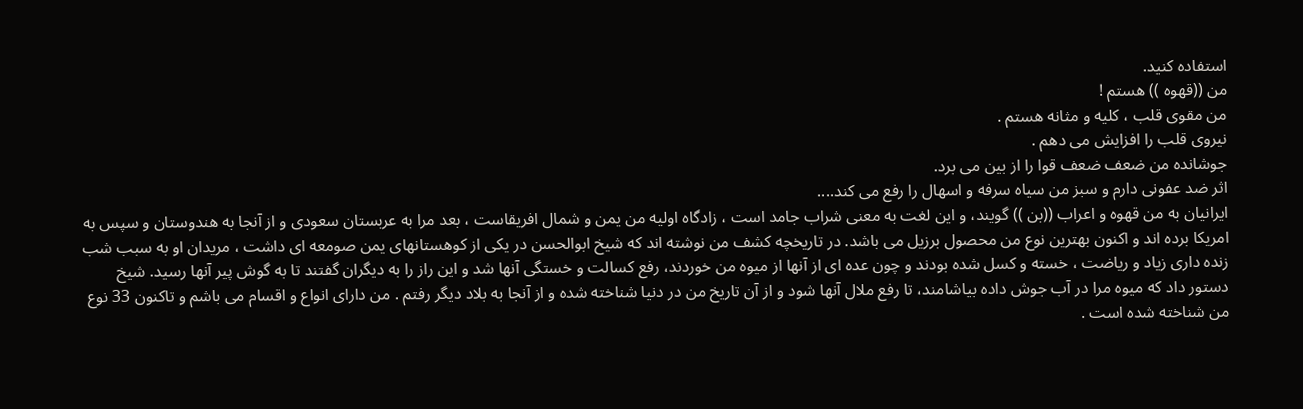استفاده كنيد.
من ((قهوه )) هستم !
من مقوى قلب ، كليه و مثانه هستم .
نيروى قلب را افزايش مى دهم .
جوشانده من ضعف ضعف قوا را از بين مى برد.
اثر ضد عفونى دارم و سبز من سياه سرفه و اسهال را رفع مى كند....
ايرانيان به من قهوه و اعراب ((بن )) گويند، و اين لغت به معنى شراب جامد است ، زادگاه اوليه من يمن و شمال افريقاست ، بعد مرا به عربستان سعودى و از آنجا به هندوستان و سپس به امريكا برده اند و اكنون بهترين نوع من محصول برزيل مى باشد. در تاريخچه كشف من نوشته اند كه شيخ ابوالحسن در يكى از كوهستانهاى يمن صومعه اى داشت ، مريدان او به سبب شب زنده دارى زياد و رياضت ، خسته و كسل شده بودند و چون عده اى از آنها از ميوه من خوردند، رفع كسالت و خستگى آنها شد و اين راز را به ديگران گفتند تا به گوش پير آنها رسيد. شيخ دستور داد كه ميوه مرا در آب جوش داده بياشامند، تا رفع ملال آنها شود و از آن تاريخ من در دنيا شناخته شده و از آنجا به بلاد ديگر رفتم . من داراى انواع و اقسام مى باشم و تاكنون 33 نوع من شناخته شده است .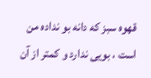قهوه سبز كه دانه بو نداده من است ، بويى ندارد و كمتر از آن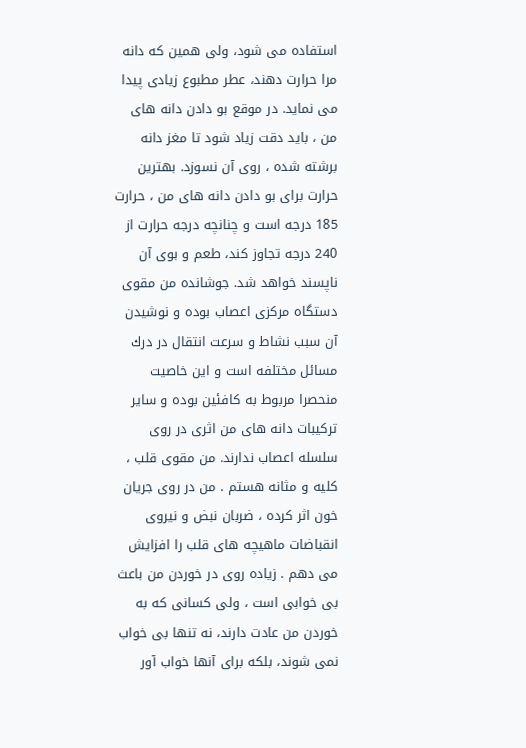استفاده مى شود، ولى همين كه دانه مرا حرارت دهند، عطر مطبوع زيادى پيدا مى نمايد. در موقع بو دادن دانه هاى من ، بايد دقت زياد شود تا مغز دانه برشته شده ، روى آن نسوزد. بهترين حرارت براى بو دادن دانه هاى من ، حرارت 185 درجه است و چنانچه درجه حرارت از 240 درجه تجاوز كند، طعم و بوى آن ناپسند خواهد شد. جوشانده من مقوى دستگاه مركزى اعصاب بوده و نوشيدن آن سبب نشاط و سرعت انتقال در درك مسائل مختلفه است و اين خاصيت منحصرا مربوط به كافئين بوده و ساير تركيبات دانه هاى من اثرى در روى سلسله اعصاب ندارند. من مقوى قلب ، كليه و مثانه هستم . من در روى جريان خون اثر كرده ، ضربان نبض و نيروى انقباضات ماهيچه هاى قلب را افزايش مى دهم . زياده روى در خوردن من باعث بى خوابى است ، ولى كسانى كه به خوردن من عادت دارند، نه تنها بى خواب نمى شوند، بلكه براى آنها خواب آور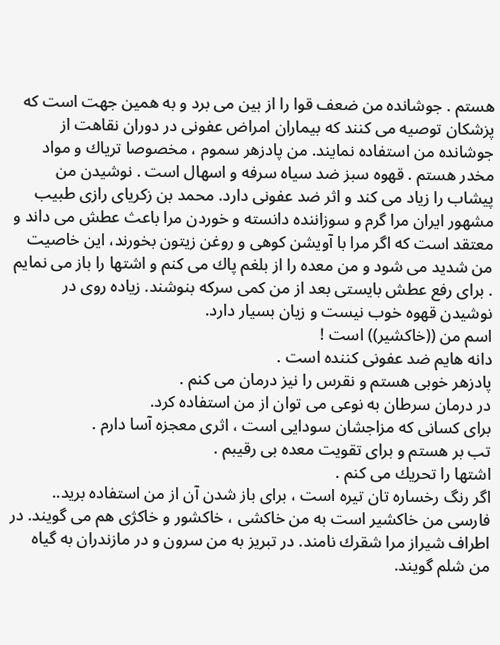هستم . جوشانده من ضعف قوا را از بين مى برد و به همين جهت است كه پزشكان توصيه مى كنند كه بيماران امراض عفونى در دوران نقاهت از جوشانده من استفاده نمايند. من پادزهر سموم ، مخصوصا ترياك و مواد مخدر هستم . قهوه سبز ضد سياه سرفه و اسهال است . نوشيدن من پيشاب را زياد مى كند و اثر ضد عفونى دارد. محمد بن زكرياى رازى طبيب مشهور ايران مرا گرم و سوزاننده دانسته و خوردن مرا باعث عطش مى داند و معتقد است كه اگر مرا با آويشن كوهى و روغن زيتون بخورند، اين خاصيت من شديد مى شود و من معده را از بلغم پاك مى كنم و اشتها را باز مى نمايم . براى رفع عطش بايستى بعد از من كمى سركه بنوشند. زياده روى در نوشيدن قهوه خوب نيست و زيان بسيار دارد.
اسم من ((خاكشير)) است !
دانه هايم ضد عفونى كننده است .
پادزهر خوبى هستم و نقرس را نيز درمان مى كنم .
در درمان سرطان به نوعى مى توان از من استفاده كرد.
براى كسانى كه مزاجشان سودايى است ، اثرى معجزه آسا دارم .
تب بر هستم و براى تقويت معده بى رقيبم .
اشتها را تحريك مى كنم .
اگر رنگ رخساره تان تيره است ، براى باز شدن آن از من استفاده بريد..
فارسى من خاكشير است به من خاكشى ، خاكشور و خاكژى هم مى گويند. در اطراف شيراز مرا شقرك نامند. در تبريز به من سرون و در مازندران به گياه من شلم گويند.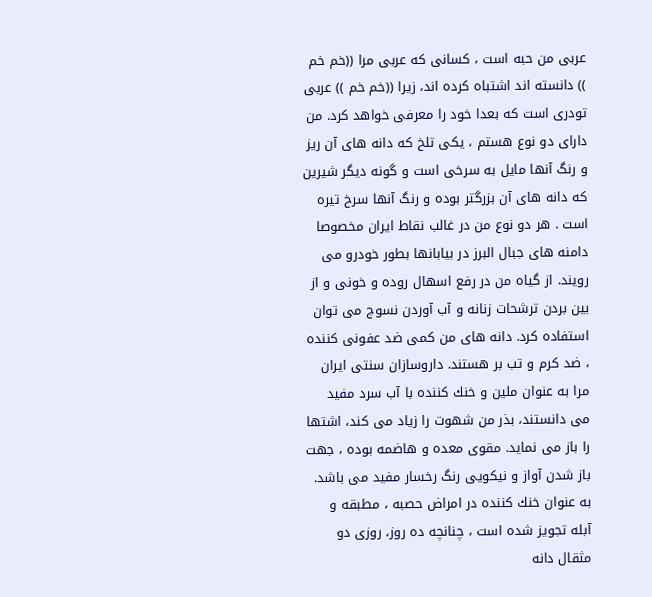عربى من حبه است ، كسانى كه عربى مرا ((خم خم )) دانسته اند اشتباه كرده اند، زيرا ((خم خم )) عربى تودرى است كه بعدا خود را معرفى خواهد كرد. من داراى دو نوع هستم ، يكى تلخ كه دانه هاى آن ريز و رنگ آنها مايل به سرخى است و گونه ديگر شيرين كه دانه هاى آن بزرگتر بوده و رنگ آنها سرخ تيره است . هر دو نوع من در غالب نقاط ايران مخصوصا دامنه هاى جبال البرز در بيابانها بطور خودرو مى رويند. از گياه من در رفع اسهال روده و خونى و از بين بردن ترشحات زنانه و آب آوردن نسوج مى توان استفاده كرد. دانه هاى من كمى ضد عفونى كننده ، ضد كرم و تب بر هستند. داروسازان سنتى ايران مرا به عنوان ملين و خنك كننده با آب سرد مفيد مى دانستند، بذر من شهوت را زياد مى كند، اشتها را باز مى نمايد. مقوى معده و هاضمه بوده ، جهت باز شدن آواز و نيكويى رنگ رخسار مفيد مى باشد. به عنوان خنك كننده در امراض حصبه ، مطبقه و آبله تجويز شده است ، چنانچه ده روز، روزى دو مثقال دانه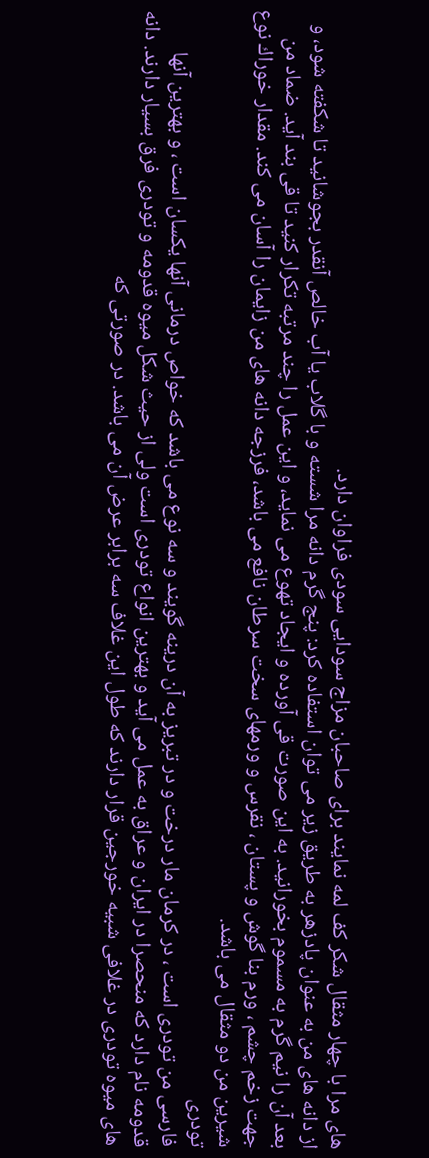هاى مرا با چهار مثقال شكر كف لمه نمايند براى صاحبان مزاج سودايى سودى فراوان دارد.
از دانه هاى من به عنوان پادزهر به طريق زير مى توان استفاده كرد: پنج گرم دانه مرا شسته و با گلاب يا آب خالص آنقدر بجوشانيد تا شكفته شود، و بعد آن را نيم گرم به مسموم بخورانيد. به اين صورت قى آورده و ايجاد تهوع مى نمايد، و اين عمل را چند مرتبه تكرار كنيد تا قى بند آيد. ضماد من جهت زخم چشم ، ورم بنا گوش و پستان ، نقرس و ورمهاى سخت سرطان نافع مى باشد، فرزجه دانه هاى من زايمان را آسان مى كند. مقدار خوراك نوع شيرين من دو مثقال مى باشد.
تودرى
فارسى من تودرى است ، در كرمان مار درخت و در تبريز به آن درينه گويند و سه نوع مى باشد كه خواص درمانى آنها يكسان است ، و بهترين آنها قدومه نام دارد كه منحصرا در ايران و عراق به عمل مى آيد و بهترين انواع تودرى است ولى از حيث شكل ميوه قدومه و تودرى فرق بسيار دارند. دانه هاى ميوه تودرى در غلافى شبيه خورجين قرار دارند كه طول اين غلاف سه برابر عرض آن مى باشد. در صورتى كه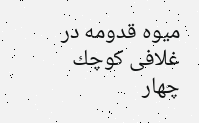ميوه قدومه در غلافى كوچك چهار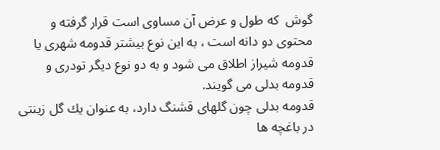گوش ‍ كه طول و عرض آن مساوى است قرار گرفته و محتوى دو دانه است ، به اين نوع بيشتر قدومه شهرى يا قدومه شيراز اطلاق مى شود و به دو نوع ديگر تودرى و قدومه بدلى مى گويند.
قدومه بدلى چون گلهاى قشنگ دارد، به عنوان يك گل زينتى در باغچه ها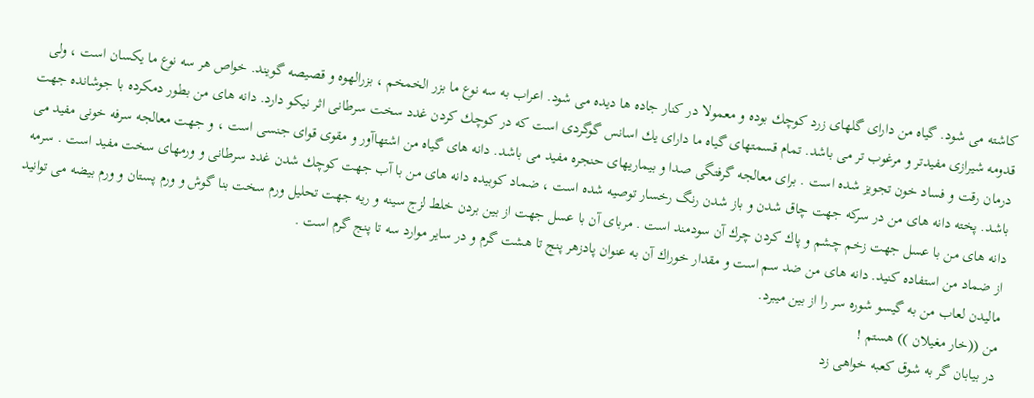كاشته مى شود. گياه من داراى گلهاى زرد كوچك بوده و معمولا در كنار جاده ها ديده مى شود. اعراب به سه نوع ما بزر الخمخم ، بزرالهوه و قصيصه گويند. خواص هر سه نوع ما يكسان است ، ولى قدومه شيرازى مفيدتر و مرغوب تر مى باشد. تمام قسمتهاى گياه ما داراى يك اسانس گوگردى است كه در كوچك كردن غدد سخت سرطانى اثر نيكو دارد. دانه هاى من بطور دمكرده با جوشانده جهت درمان رقت و فساد خون تجويز شده است . براى معالجه گرفتگى صدا و بيماريهاى حنجره مفيد مى باشد. دانه هاى گياه من اشتهاآور و مقوى قواى جنسى است ، و جهت معالجه سرفه خونى مفيد مى باشد. پخته دانه هاى من در سركه جهت چاق شدن و باز شدن رنگ رخسار توصيه شده است ، ضماد كوبيده دانه هاى من با آب جهت كوچك شدن غدد سرطانى و ورمهاى سخت مفيد است . سرمه دانه هاى من با عسل جهت زخم چشم و پاك كردن چرك آن سودمند است . مرباى آن با عسل جهت از بين بردن خلط لزج سينه و ريه جهت تحليل ورم سخت بنا گوش و ورم پستان و ورم بيضه مى توانيد از ضماد من استفاده كنيد. دانه هاى من ضد سم است و مقدار خوراك آن به عنوان پادزهر پنج تا هشت گرم و در ساير موارد سه تا پنج گرم است .
ماليدن لعاب من به گيسو شوره سر را از بين ميبرد.
من ((خار مغيلان )) هستم !
در بيابان گر به شوق كعبه خواهى زد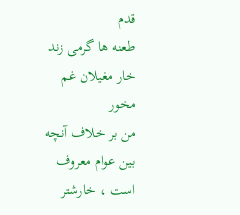قدم
طعنه ها گرمى زند خار مغيلان غم مخور
من بر خلاف آنچه بين عوام معروف است ، خارشتر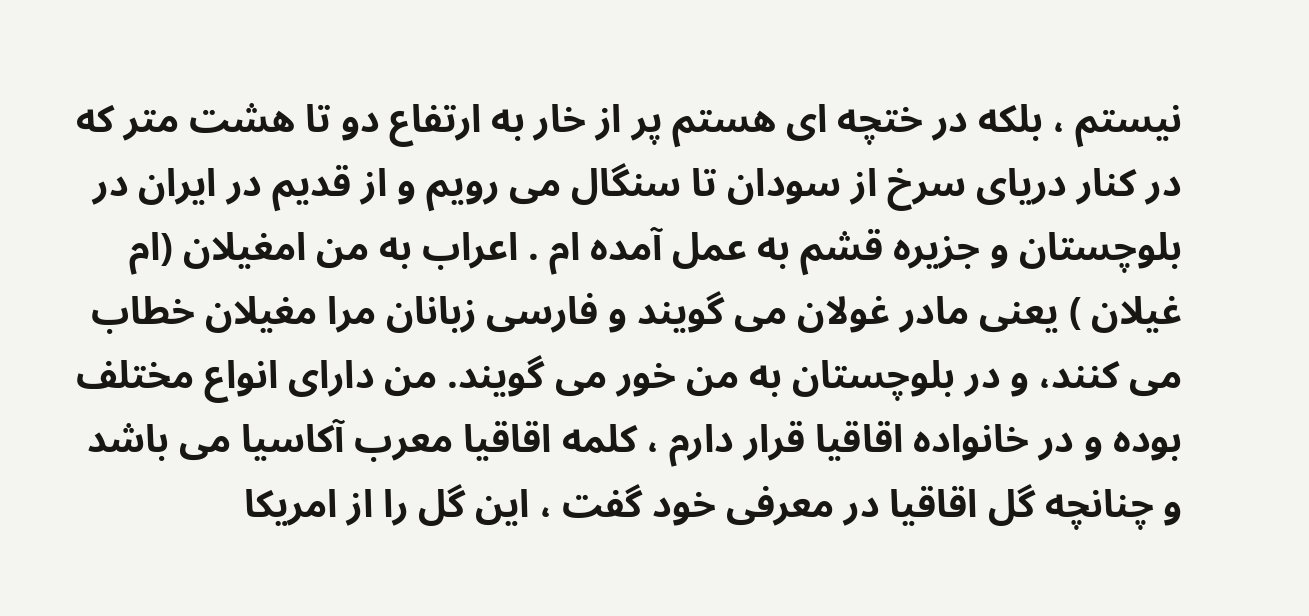نيستم ، بلكه در ختچه اى هستم پر از خار به ارتفاع دو تا هشت متر كه در كنار درياى سرخ از سودان تا سنگال مى رويم و از قديم در ايران در بلوچستان و جزيره قشم به عمل آمده ام . اعراب به من امغيلان (ام غيلان ) يعنى مادر غولان مى گويند و فارسى زبانان مرا مغيلان خطاب مى كنند، و در بلوچستان به من خور مى گويند. من داراى انواع مختلف بوده و در خانواده اقاقيا قرار دارم ، كلمه اقاقيا معرب آكاسيا مى باشد و چنانچه گل اقاقيا در معرفى خود گفت ، اين گل را از امريكا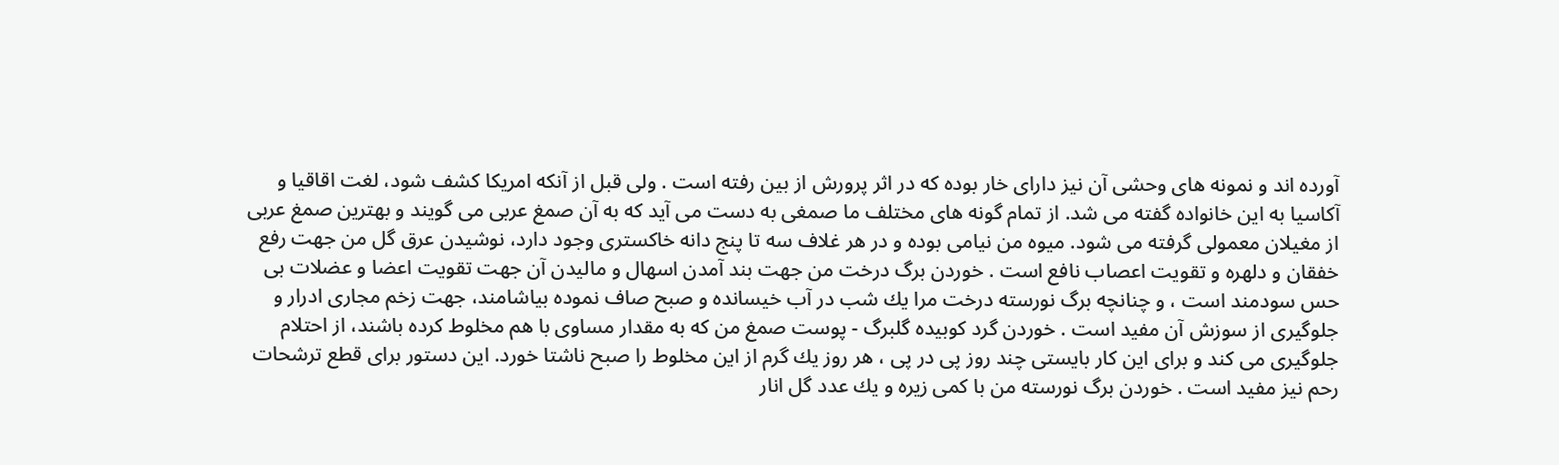آورده اند و نمونه هاى وحشى آن نيز داراى خار بوده كه در اثر پرورش از بين رفته است . ولى قبل از آنكه امريكا كشف شود، لغت اقاقيا و آكاسيا به اين خانواده گفته مى شد. از تمام گونه هاى مختلف ما صمغى به دست مى آيد كه به آن صمغ عربى مى گويند و بهترين صمغ عربى از مغيلان معمولى گرفته مى شود. ميوه من نيامى بوده و در هر غلاف سه تا پنج دانه خاكسترى وجود دارد، نوشيدن عرق گل من جهت رفع خفقان و دلهره و تقويت اعصاب نافع است . خوردن برگ درخت من جهت بند آمدن اسهال و ماليدن آن جهت تقويت اعضا و عضلات بى حس سودمند است ، و چنانچه برگ نورسته درخت مرا يك شب در آب خيسانده و صبح صاف نموده بياشامند، جهت زخم مجارى ادرار و جلوگيرى از سوزش آن مفيد است . خوردن گرد كوبيده گلبرگ - پوست صمغ من كه به مقدار مساوى با هم مخلوط كرده باشند، از احتلام جلوگيرى مى كند و براى اين كار بايستى چند روز پى در پى ، هر روز يك گرم از اين مخلوط را صبح ناشتا خورد. اين دستور براى قطع ترشحات رحم نيز مفيد است . خوردن برگ نورسته من با كمى زيره و يك عدد گل انار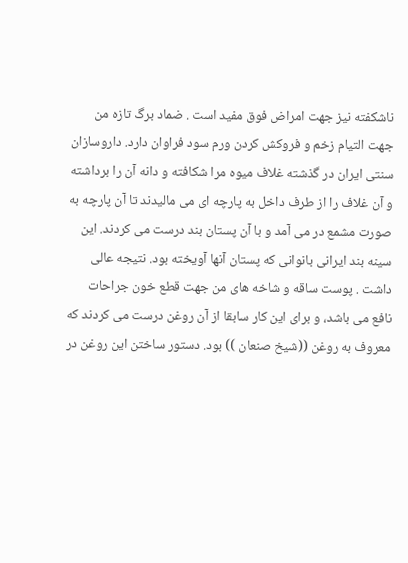ناشكفته نيز جهت امراض فوق مفيد است . ضماد برگ تازه من جهت التيام زخم و فروكش كردن ورم سود فراوان دارد. داروسازان سنتى ايران در گذشته غلاف ميوه مرا شكافته و دانه آن را برداشته و آن غلاف را از طرف داخل به پارچه اى مى ماليدند تا آن پارچه به صورت مشمع در مى آمد و با آن پستان بند درست مى كردند. اين سينه بند ايرانى بانوانى كه پستان آنها آويخته بود. نتيجه عالى داشت . پوست ساقه و شاخه هاى من جهت قطع خون جراحات نافع مى باشد، و براى اين كار سابقا از آن روغن درست مى كردند كه معروف به روغن ((شيخ صنعان )) بود. دستور ساختن اين روغن در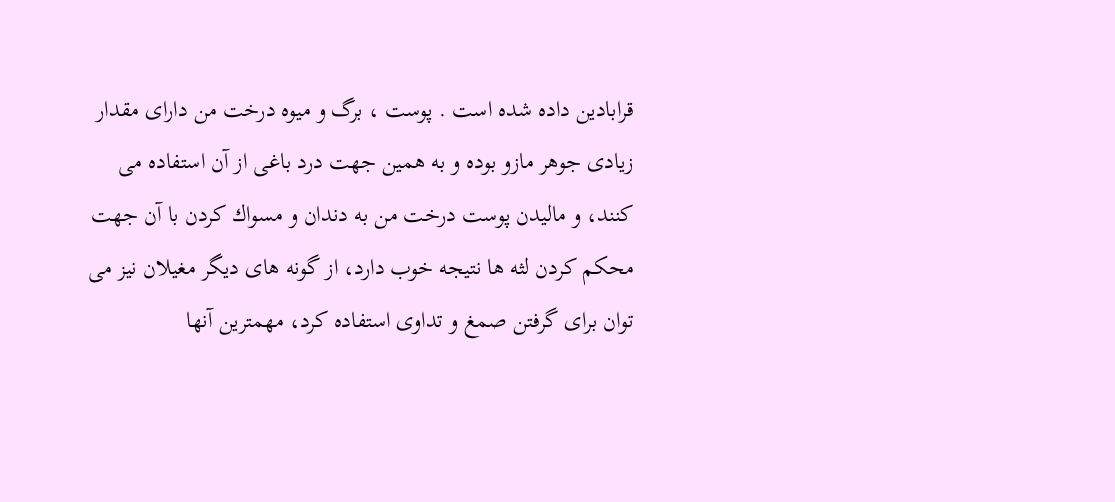قرابادين داده شده است . پوست ، برگ و ميوه درخت من داراى مقدار زيادى جوهر مازو بوده و به همين جهت درد باغى از آن استفاده مى كنند، و ماليدن پوست درخت من به دندان و مسواك كردن با آن جهت محكم كردن لثه ها نتيجه خوب دارد، از گونه هاى ديگر مغيلان نيز مى توان براى گرفتن صمغ و تداوى استفاده كرد، مهمترين آنها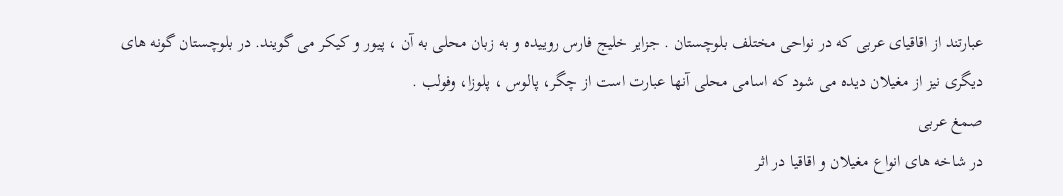عبارتند از اقاقياى عربى كه در نواحى مختلف بلوچستان . جزاير خليج فارس روييده و به زبان محلى به آن ، پيور و كيكر مى گويند. در بلوچستان گونه هاى ديگرى نيز از مغيلان ديده مى شود كه اسامى محلى آنها عبارت است از چگر، پالوس ، پلوزا، وفولب .
صمغ عربى
در شاخه هاى انواع مغيلان و اقاقيا در اثر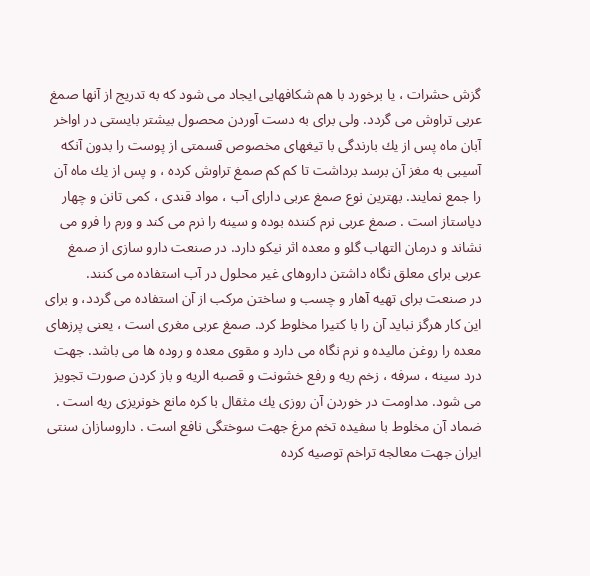گزش حشرات ، يا برخورد با هم شكافهايى ايجاد مى شود كه به تدريج از آنها صمغ عربى تراوش مى گردد. ولى براى به دست آوردن محصول بيشتر بايستى در اواخر آبان ماه پس از يك بارندگى با تيغهاى مخصوص قسمتى از پوست را بدون آنكه آسيبى به مغز آن برسد برداشت تا كم كم صمغ تراوش كرده ، و پس از يك ماه آن را جمع نمايند. بهترين نوع صمغ عربى داراى آب ، مواد قندى ، كمى تانن و چهار دياستاز است . صمغ عربى نرم كننده بوده و سينه را نرم مى كند و ورم را فرو مى نشاند و درمان التهاب گلو و معده اثر نيكو دارد. در صنعت دارو سازى از صمغ عربى براى معلق نگاه داشتن داروهاى غير محلول در آب استفاده مى كنند.
در صنعت براى تهيه آهار و چسب و ساختن مركب از آن استفاده مى گردد، و براى اين كار هرگز نبايد آن را با كتيرا مخلوط كرد. صمغ عربى مغرى است ، يعنى پرزهاى معده را روغن ماليده و نرم نگاه مى دارد و مقوى معده و روده ها مى باشد. جهت درد سينه ، سرفه ، زخم ريه و رفع خشونت و قصبه الريه و باز كردن صورت تجويز مى شود. مداومت در خوردن آن روزى يك مثقال با كره مانع خونريزى ريه است . ضماد آن مخلوط با سفيده تخم مرغ جهت سوختگى نافع است . داروسازان سنتى ايران جهت معالجه تراخم توصيه كرده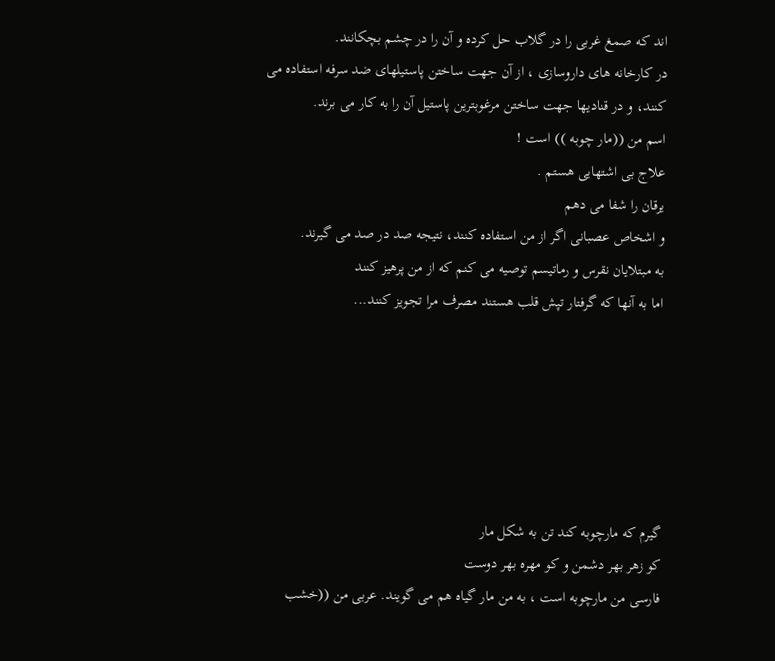اند كه صمغ غربى را در گلاب حل كرده و آن را در چشم بچكانند.
در كارخانه هاى داروسازى ، از آن جهت ساختن پاستيلهاى ضد سرفه استفاده مى كنند، و در قناديها جهت ساختن مرغوبترين پاستيل آن را به كار مى برند.
اسم من ((مار چوبه )) است !
علاج بى اشتهايى هستم .
يرقان را شفا مى دهم
و اشخاص عصبانى اگر از من استفاده كنند، نتيجه صد در صد مى گيرند.
به مبتلايان نقرس و رماتيسم توصيه مى كنم كه از من پرهيز كنند
اما به آنها كه گرفتار تپش قلب هستند مصرف مرا تجويز كنند...






گيرم كه مارچوبه كند تن به شكل مار
كو زهر بهر دشمن و كو مهره بهر دوست
فارسى من مارچوبه است ، به من مار گياه هم مى گويند. عربى من ((خشب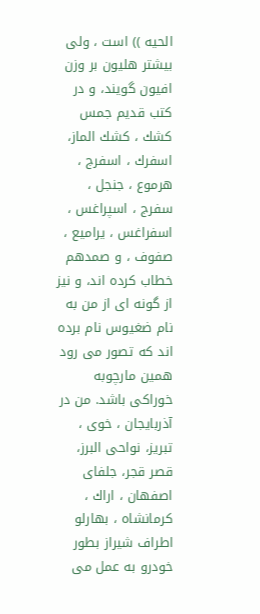الحيه )) است ، ولى بيشتر هليون بر وزن افيون گويند، و در كتب قديم جمس كشك ، كشك الماز، اسفرك ، اسفرج ، هرموع ، جنجل ، سفرج ، اسپراغس ، اسفراغس ، يراميع ، صفوف ، و صمدهم خطاب كرده اند، و نيز از گونه اى از من به نام ضغيوس نام برده اند كه تصور مى رود همين مارچوبه خوراكى باشد. من در آذربايجان ، خوى ، تبريز، نواحى البرز، قصر قجر، جلفاى اصفهان ، اراك ، كرمانشاه ، بهارلو اطراف شيراز بطور خودرو به عمل مى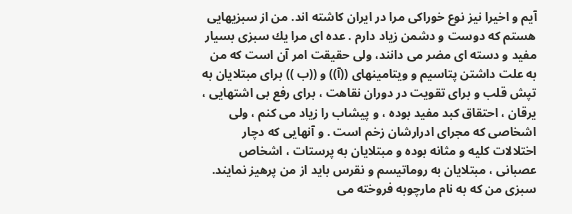آيم و اخيرا نيز نوع خوراكى مرا در ايران كاشته اند. من از سبزيهايى هستم كه دوست و دشمن زياد دارم . عده اى مرا يك سبزى بسيار مفيد و دسته اى مضر مى دانند، ولى حقيقت امر آن است كه من به علت داشتن پتاسيم و ويتامينهاى ((آ)) و ((ب )) براى مبتلايان به تپش قلب و براى تقويت در دوران نقاهت ، براى رفع بى اشتهايى ، يرقان ، احتقاق كبد مفيد بوده ، و پيشاب را زياد مى كنم ، ولى اشخاصى كه مجراى ادرارشان زخم است . و آنهايى كه دچار اختلالات كليه و مثانه بوده و مبتلايان به پرستات ، اشخاص عصبانى ، مبتلايان به روماتيسم و نقرس بايد از من پرهيز نمايند.
سبزى من كه به نام مارچوبه فروخته مى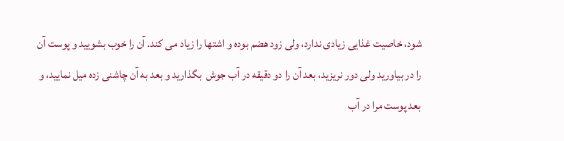شود، خاصيت غذايى زيادى ندارد، ولى زود هضم بوده و اشتها را زياد مى كند. آن را خوب بشوييد و پوست آن را در بياوريد ولى دور نريزيد، بعد آن را دو دقيقه در آب جوش ‍ بگذاريد و بعد به آن چاشنى زده ميل نماييد، و بعد پوست مرا در آب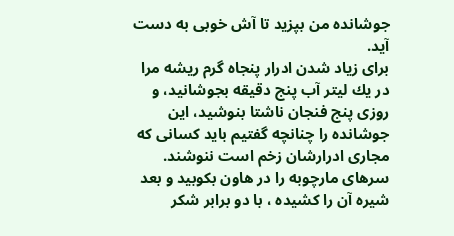جوشانده من بپزيد تا آش خوبى به دست آيد.
براى زياد شدن ادرار پنجاه گرم ريشه مرا در يك ليتر آب پنج دقيقه بجوشانيد، و روزى پنج فنجان ناشتا بنوشيد، اين جوشانده را چنانچه گفتيم بايد كسانى كه مجارى ادرارشان زخم است ننوشند. سرهاى مارچوبه را در هاون بكوبيد و بعد شيره آن را كشيده ، با دو برابر شكر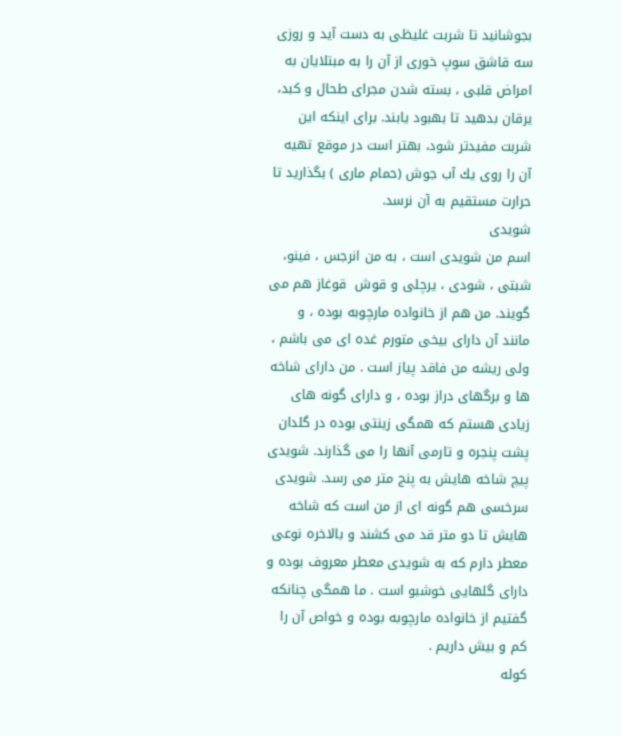بجوشانيد تا شربت غليظى به دست آيد و روزى سه قاشق سوپ خورى از آن را به مبتلايان به امراض قلبى ، بسته شدن مجراى طحال و كبد، يرقان بدهيد تا بهبود يابند. براى اينكه اين شربت مفيدتر شود، بهتر است در موقع تهيه آن را روى يك آب جوش (حمام مارى ) بگذاريد تا حرارت مستقيم به آن نرسد.
شويدى
اسم من شويدى است ، به من انرجس ، فينو، شبتى ، شودى ، يرچلى و قوش ‍ قوغاز هم مى گويند. من هم از خانواده مارچوبه بوده ، و مانند آن داراى بيخى متورم غده اى مى باشم ، ولى ريشه من فاقد پياز است . من داراى شاخه ها و برگهاى دراز بوده ، و داراى گونه هاى زيادى هستم كه همگى زينتى بوده در گلدان پشت پنجره و تارمى آنها را مى گذارند. شويدى پيچ شاخه هايش به پنج متر مى رسد. شويدى سرخسى هم گونه اى از من است كه شاخه هايش تا دو متر قد مى كشند و بالاخره نوعى معطر دارم كه به شويدى معطر معروف بوده و داراى گلهايى خوشبو است . ما همگى چنانكه گفتيم از خانواده مارچوبه بوده و خواص آن را كم و بيش داريم .
كوله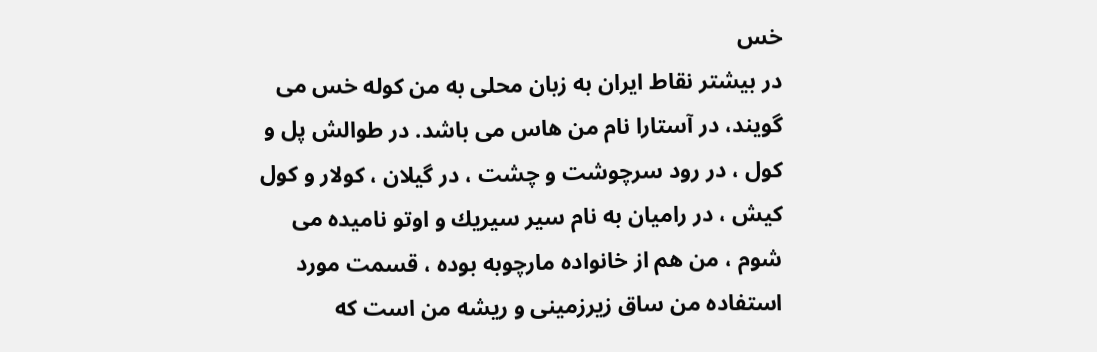خس
در بيشتر نقاط ايران به زبان محلى به من كوله خس مى گويند، در آستارا نام من هاس مى باشد. در طوالش پل و كول ، در رود سرچوشت و چشت ، در گيلان ، كولار و كول كيش ، در راميان به نام سير سيريك و اوتو ناميده مى شوم ، من هم از خانواده مارچوبه بوده ، قسمت مورد استفاده من ساق زيرزمينى و ريشه من است كه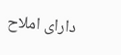داراى املاح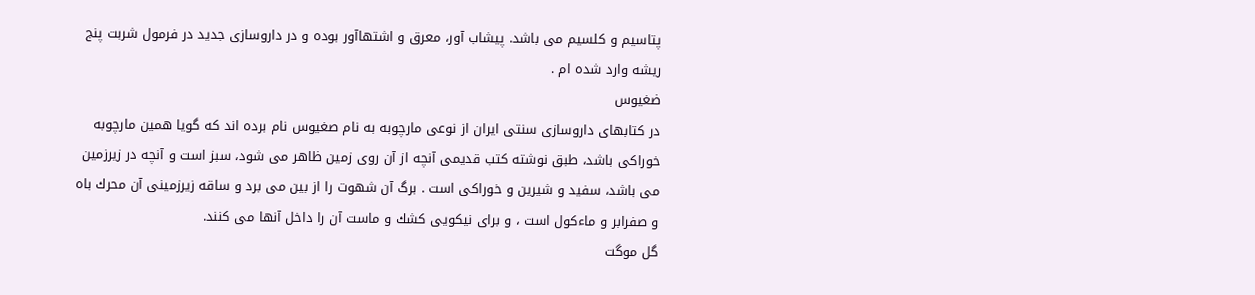پتاسيم و كلسيم مى باشد. پيشاب آور، معرق و اشتهاآور بوده و در داروسازى جديد در فرمول شربت پنج ريشه وارد شده ام .
ضغيوس
در كتابهاى داروسازى سنتى ايران از نوعى مارچوبه به نام صغيوس نام برده اند كه گويا همين مارچوبه خوراكى باشد، طبق نوشته كتب قديمى آنچه از آن روى زمين ظاهر مى شود، سبز است و آنچه در زيرزمين مى باشد، سفيد و شيرين و خوراكى است . برگ آن شهوت را از بين مى برد و ساقه زيرزمينى آن محرك باه و صفرابر و ماءكول است ، و براى نيكويى كشك و ماست آن را داخل آنها مى كنند.
گل موگت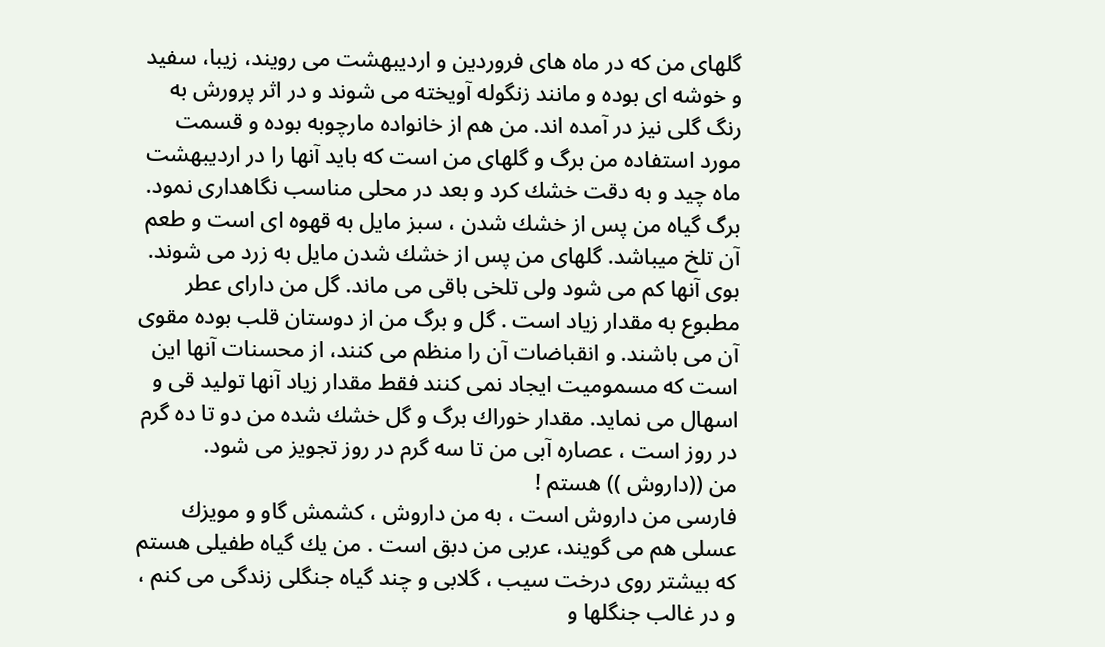گلهاى من كه در ماه هاى فروردين و ارديبهشت مى رويند، زيبا، سفيد و خوشه اى بوده و مانند زنگوله آويخته مى شوند و در اثر پرورش به رنگ گلى نيز در آمده اند. من هم از خانواده مارچوبه بوده و قسمت مورد استفاده من برگ و گلهاى من است كه بايد آنها را در ارديبهشت ماه چيد و به دقت خشك كرد و بعد در محلى مناسب نگاهدارى نمود. برگ گياه من پس از خشك شدن ، سبز مايل به قهوه اى است و طعم آن تلخ ميباشد. گلهاى من پس از خشك شدن مايل به زرد مى شوند. بوى آنها كم مى شود ولى تلخى باقى مى ماند. گل من داراى عطر مطبوع به مقدار زياد است . گل و برگ من از دوستان قلب بوده مقوى آن مى باشند. و انقباضات آن را منظم مى كنند، از محسنات آنها اين است كه مسموميت ايجاد نمى كنند فقط مقدار زياد آنها توليد قى و اسهال مى نمايد. مقدار خوراك برگ و گل خشك شده من دو تا ده گرم در روز است ، عصاره آبى من تا سه گرم در روز تجويز مى شود.
من ((داروش )) هستم !
فارسى من داروش است ، به من داروش ، كشمش گاو و مويزك عسلى هم مى گويند، عربى من دبق است . من يك گياه طفيلى هستم كه بيشتر روى درخت سيب ، گلابى و چند گياه جنگلى زندگى مى كنم ، و در غالب جنگلها و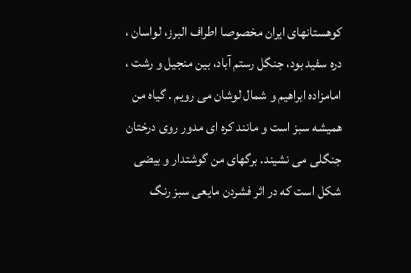كوهستانهاى ايران مخصوصا اطراف البرز، لواسان ، دره سفيد بود، جنگل رستم آباد، بين منجيل و رشت ، امامزاده ابراهيم و شمال لوشان مى رويم . گياه من هميشه سبز است و مانند كره اى مدور روى درختان جنگلى مى نشيند. برگهاى من گوشتدار و بيضى شكل است كه در اثر فشردن مايعى سبز رنگ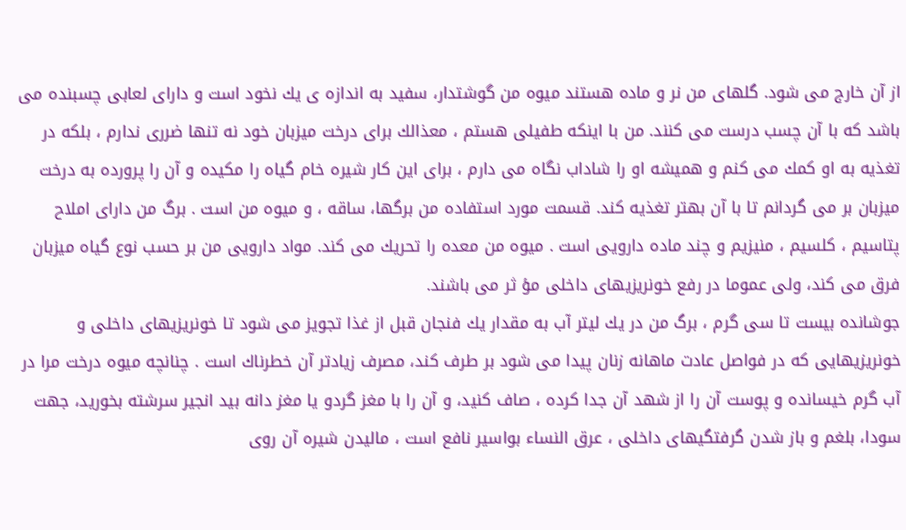از آن خارج مى شود. گلهاى من نر و ماده هستند ميوه من گوشتدار، سفيد به اندازه ى يك نخود است و داراى لعابى چسبنده مى باشد كه با آن چسب درست مى كنند. من با اينكه طفيلى هستم ، معذالك براى درخت ميزبان خود نه تنها ضررى ندارم ، بلكه در تغذيه به او كمك مى كنم و هميشه او را شاداب نگاه مى دارم ، براى اين كار شيره خام گياه را مكيده و آن را پرورده به درخت ميزبان بر مى گردانم تا با آن بهتر تغذيه كند. قسمت مورد استفاده من برگها، ساقه ، و ميوه من است . برگ من داراى املاح پتاسيم ، كلسيم ، منيزيم و چند ماده دارويى است . ميوه من معده را تحريك مى كند. مواد دارويى من بر حسب نوع گياه ميزبان فرق مى كند، ولى عموما در رفع خونريزيهاى داخلى مؤ ثر مى باشند.
جوشانده بيست تا سى گرم ، برگ من در يك ليتر آب به مقدار يك فنجان قبل از غذا تجويز مى شود تا خونريزيهاى داخلى و خونريزيهايى كه در فواصل عادت ماهانه زنان پيدا مى شود بر طرف كند، مصرف زيادتر آن خطرناك است . چنانچه ميوه درخت مرا در آب گرم خيسانده و پوست آن را از شهد آن جدا كرده ، صاف كنيد، و آن را با مغز گردو يا مغز دانه بيد انجير سرشته بخوريد، جهت سودا، بلغم و باز شدن گرفتگيهاى داخلى ، عرق النساء بواسير نافع است ، ماليدن شيره آن روى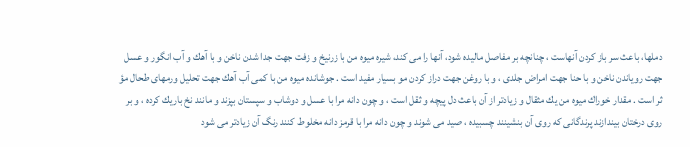دملها، باعث سر باز كردن آنهاست ، چنانچه بر مفاصل ماليده شود، آنها را مى كند، شيره ميوه من با زرنيخ و زفت جهت جدا شدن ناخن و با آهك و آب انگور و عسل جهت روياندن ناخن و با حنا جهت امراض جلدى ، و با روغن جهت دراز كردن مو بسيار مفيد است . جوشانده ميوه من با كمى آب آهك جهت تحليل ورمهاى طحال مؤ ثر است . مقدار خوراك ميوه من يك مثقال و زيادتر از آن باعث دل پيچه و ثقل است ، و چون دانه مرا با عسل و دوشاب و سپستان بپزند و مانند نخ باريك كرده ، و بر روى درختان بيندازند پرندگانى كه روى آن بنشينند چسبيده ، صيد مى شوند و چون دانه مرا با قرمز دانه مخلوط كنند رنگ آن زيادتر مى شود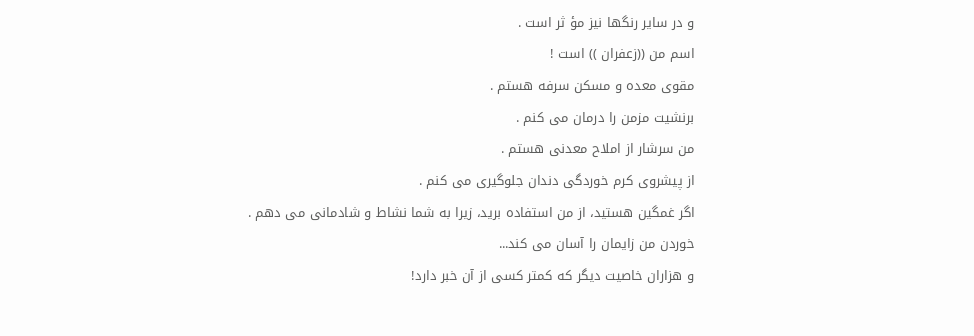و در ساير رنگها نيز مؤ ثر است .
اسم من ((زعفران )) است !
مقوى معده و مسكن سرفه هستم .
برنشيت مزمن را درمان مى كنم .
من سرشار از املاح معدنى هستم .
از پيشروى كرم خوردگى دندان جلوگيرى مى كنم .
اگر غمگين هستيد، از من استفاده بريد، زيرا به شما نشاط و شادمانى مى دهم .
خوردن من زايمان را آسان مى كند...
و هزاران خاصيت ديگر كه كمتر كسى از آن خبر دارد!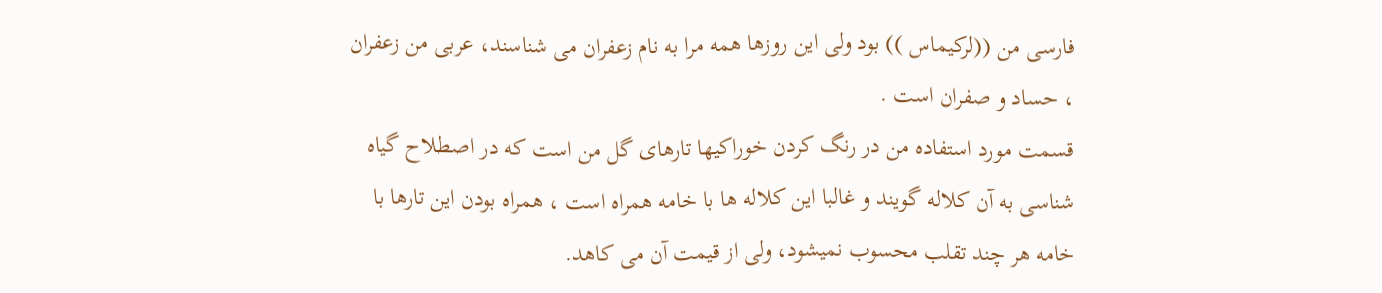فارسى من ((لركيماس )) بود ولى اين روزها همه مرا به نام زعفران مى شناسند، عربى من زعفران ، حساد و صفران است .
قسمت مورد استفاده من در رنگ كردن خوراكيها تارهاى گل من است كه در اصطلاح گياه شناسى به آن كلاله گويند و غالبا اين كلاله ها با خامه همراه است ، همراه بودن اين تارها با خامه هر چند تقلب محسوب نميشود، ولى از قيمت آن مى كاهد.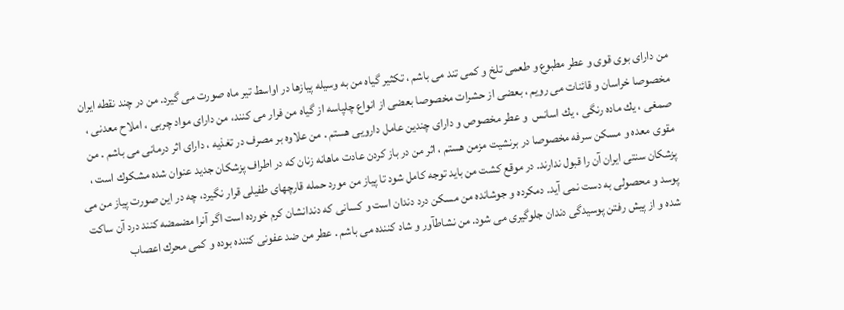من داراى بوى قوى و عطر مطبوع و طعمى تلخ و كمى تند مى باشم ، تكثير گياه من به وسيله پيازها در اواسط تير ماه صورت مى گيرد. من در چند نقطه ايران مخصوصا خراسان و قائنات مى رويم ، بعضى از حشرات مخصوصا بعضى از انواع چلپاسه از گياه من فرار مى كنند، من داراى مواد چربى ، املاح معدنى ، صمغى ، يك ماده رنگى ، يك اسانس ‍ و عطر مخصوص و داراى چندين عامل دارويى هستم . من علاوه بر مصرف در تغذيه ، داراى اثر درمانى مى باشم . من مقوى معده و مسكن سرفه مخصوصا در برنشيت مزمن هستم ، اثر من در باز كردن عادت ماهانه زنان كه در اطراف پزشكان جديد عنوان شده مشكوك است ، پزشكان سنتى ايران آن را قبول ندارند. در موقع كشت من بايد توجه كامل شود تا پياز من مورد حمله قارچهاى طفيلى قرار نگيرد، چه در اين صورت پياز من مى پوسد و محصولى به دست نمى آيد. دمكرده و جوشانده من مسكن درد دندان است و كسانى كه دندانشان كرم خورده است اگر آنرا مضمضه كنند درد آن ساكت شده و از پيش رفتن پوسيدگى دندان جلوگيرى مى شود. من نشاطآور و شاد كننده مى باشم . عطر من ضد عفونى كننده بوده و كمى محرك اعصاب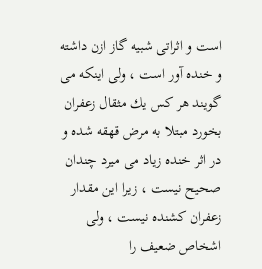است و اثراتى شبيه گاز ازن داشته و خنده آور است ، ولى اينكه مى گويند هر كس يك مثقال زعفران بخورد مبتلا به مرض قهقه شده و در اثر خنده زياد مى ميرد چندان صحيح نيست ، زيرا اين مقدار زعفران كشنده نيست ، ولى اشخاص ضعيف را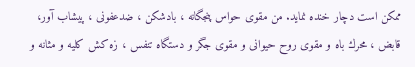ممكن است دچار خنده نمايد. من مقوى حواس پنجگانه ، بادشكن ، ضدعفونى ، پيشاب آور، قابض ، محرك باه و مقوى روح حيوانى و مقوى جگر و دستگاه تنفس ، زه كش كليه و مثانه و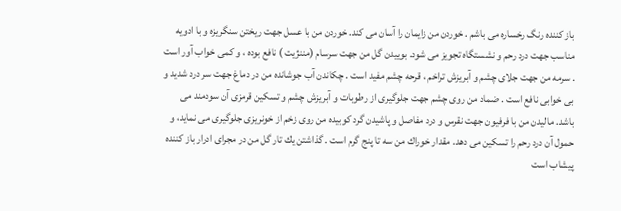باز كننده رنگ رخساره مى باشم . خوردن من زايمان را آسان مى كند. خوردن من با عسل جهت ريختن سنگريزه و با ادويه مناسب جهت درد رحم و نشستگاه تجويز مى شود. بوييدن گل من جهت سرسام (مننژيت ) نافع بوده ، و كمى خواب آور است . سرمه من جهت جلاى چشم و آبريزش تراخم ، قرحه چشم مفيد است . چكاندن آب جوشانده من در دماغ جهت سر درد شديد و بى خوابى نافع است . ضماد من روى چشم جهت جلوگيرى از رطوبات و آبريزش چشم و تسكين قرمزى آن سودمند مى باشد. ماليدن من با فرفيون جهت نقرس و درد مفاصل و پاشيدن گرد كوبيده من روى زخم از خونريزى جلوگيرى مى نمايد، و حمول آن درد رحم را تسكين مى دهد. مقدار خوراك من سه تا پنج گرم است . گذاشتن يك تار گل من در مجراى ادرار باز كننده پيشاب است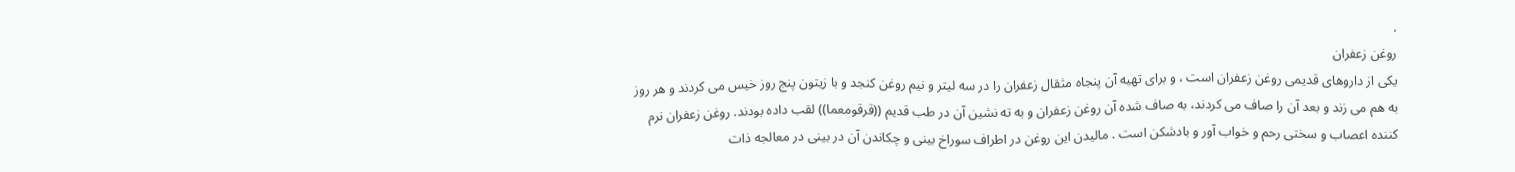.
روغن زعفران
يكى از داروهاى قديمى روغن زعفران است ، و براى تهيه آن پنجاه مثقال زعفران را در سه ليتر و نيم روغن كنجد و با زيتون پنج روز خيس مى كردند و هر روز به هم مى زند و بعد آن را صاف مى كردند، به صاف شده آن روغن زعفران و به ته نشين آن در طب قديم ((قرقومعما)) لقب داده بودند. روغن زعفران نرم كننده اعصاب و سختى رحم و خواب آور و بادشكن است . ماليدن اين روغن در اطراف سوراخ بينى و چكاندن آن در بينى در معالجه ذات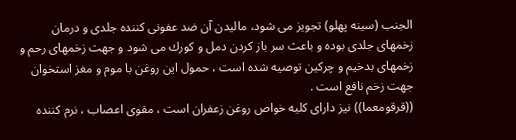الجنب (سينه پهلو) تجويز مى شود، ماليدن آن ضد عفونى كننده جلدى و درمان زخمهاى جلدى بوده و باعث سر باز كردن دمل و كورك مى شود و جهت زخمهاى رحم و زخمهاى بدخيم و چركين توصيه شده است ، حمول اين روغن با موم و مغز استخوان جهت زخم نافع است .
((قرقومعما)) نيز داراى كليه خواص روغن زعفران است ، مقوى اعصاب ، نرم كننده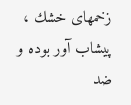زخمهاى خشك ، پيشاب آور بوده و ضد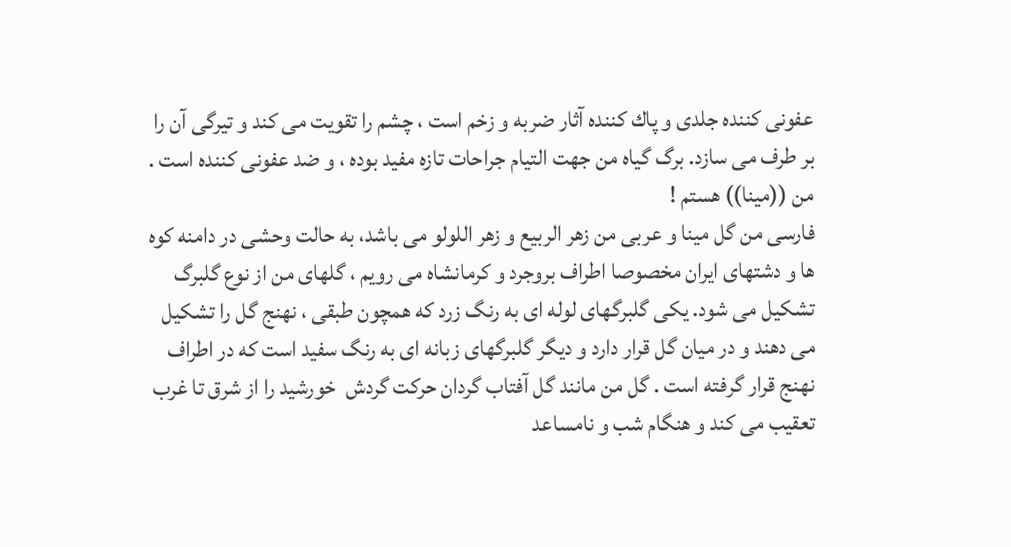عفونى كننده جلدى و پاك كننده آثار ضربه و زخم است ، چشم را تقويت مى كند و تيرگى آن را بر طرف مى سازد. برگ گياه من جهت التيام جراحات تازه مفيد بوده ، و ضد عفونى كننده است .
من ((مينا)) هستم !
فارسى من گل مينا و عربى من زهر الربيع و زهر اللولو مى باشد، به حالت وحشى در دامنه كوه ها و دشتهاى ايران مخصوصا اطراف بروجرد و كرمانشاه مى رويم ، گلهاى من از نوع گلبرگ تشكيل مى شود. يكى گلبرگهاى لوله اى به رنگ زرد كه همچون طبقى ، نهنج گل را تشكيل مى دهند و در ميان گل قرار دارد و ديگر گلبرگهاى زبانه اى به رنگ سفيد است كه در اطراف نهنج قرار گرفته است . گل من مانند گل آفتاب گردان حركت گردش ‍ خورشيد را از شرق تا غرب تعقيب مى كند و هنگام شب و نامساعد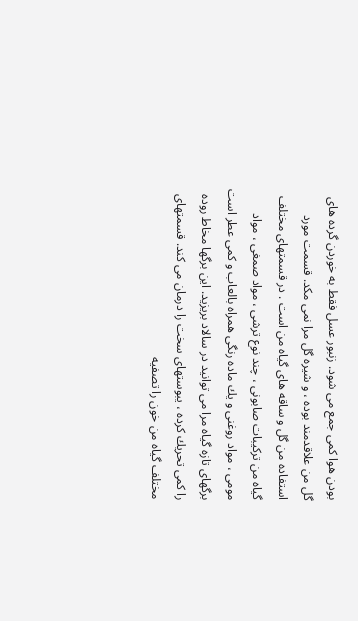بودن هوا كمى جمع مى شود. زنبور عسل فقط به خوردن گرده هاى گل من علاقدمند بوده ، و شيره گل مرا نمى مكد. قسمت مورد استفاده من گل و ساقه هاى گياه من است . در قسمتهاى مختلف گياه من تركيبات صابونى ، چند نوع ترشى ، مواد صمغى ، مواد مومى ، مواد روغنى و يك ماده رنگى همراه بالعاب و كمى عطر است برگهاى تازه گياه مرا مى توانيد در سالاد بريزيد. اين برگها مخاط روده را كمى تحريك كرده ، يبوستهاى سخت را درمان مى كند. قسمتهاى مختلف گياه من خون را تصفيه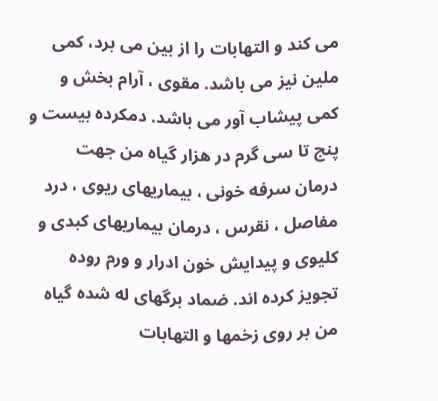مى كند و التهابات را از بين مى برد، كمى ملين نيز مى باشد. مقوى ، آرام بخش و كمى پيشاب آور مى باشد. دمكرده بيست و پنج تا سى گرم در هزار گياه من جهت درمان سرفه خونى ، بيماريهاى ريوى ، درد مفاصل ، نقرس ، درمان بيماريهاى كبدى و كليوى و پيدايش خون ادرار و ورم روده تجويز كرده اند. ضماد برگهاى له شده گياه من بر روى زخمها و التهابات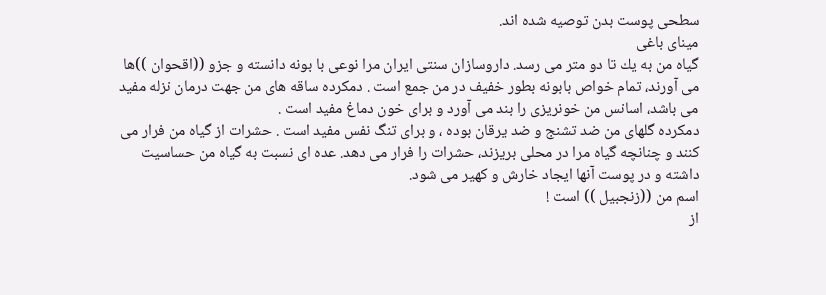سطحى پوست بدن توصيه شده اند.
ميناى باغى
گياه من به يك تا دو متر مى رسد. داروسازان سنتى ايران مرا نوعى با بونه دانسته و جزو ((اقحوان ))ها مى آورند، تمام خواص بابونه بطور خفيف در من جمع است . دمكرده ساقه هاى من جهت درمان نزله مفيد مى باشد، اسانس من خونريزى را بند مى آورد و براى خون دماغ مفيد است .
دمكرده گلهاى من ضد تشنج و ضد يرقان بوده ، و براى تنگ نفس مفيد است . حشرات از گياه من فرار مى كنند و چنانچه گياه مرا در محلى بريزند، حشرات را فرار مى دهد. عده اى نسبت به گياه من حساسيت داشته و در پوست آنها ايجاد خارش و كهير مى شود.
اسم من ((زنجبيل )) است !
از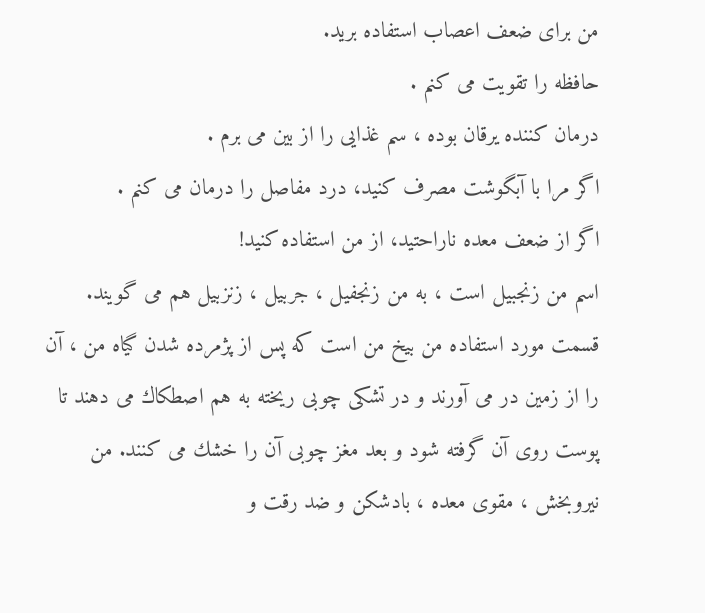من براى ضعف اعصاب استفاده بريد.
حافظه را تقويت مى كنم .
درمان كننده يرقان بوده ، سم غذايى را از بين مى برم .
اگر مرا با آبگوشت مصرف كنيد، درد مفاصل را درمان مى كنم .
اگر از ضعف معده ناراحتيد، از من استفاده كنيد!
اسم من زنجبيل است ، به من زنجفيل ، جربيل ، زنزبيل هم مى گويند. قسمت مورد استفاده من بيخ من است كه پس از پژمرده شدن گياه من ، آن را از زمين در مى آورند و در تشكى چوبى ريخته به هم اصطكاك مى دهند تا پوست روى آن گرفته شود و بعد مغز چوبى آن را خشك مى كنند. من نيروبخش ، مقوى معده ، بادشكن و ضد رقت و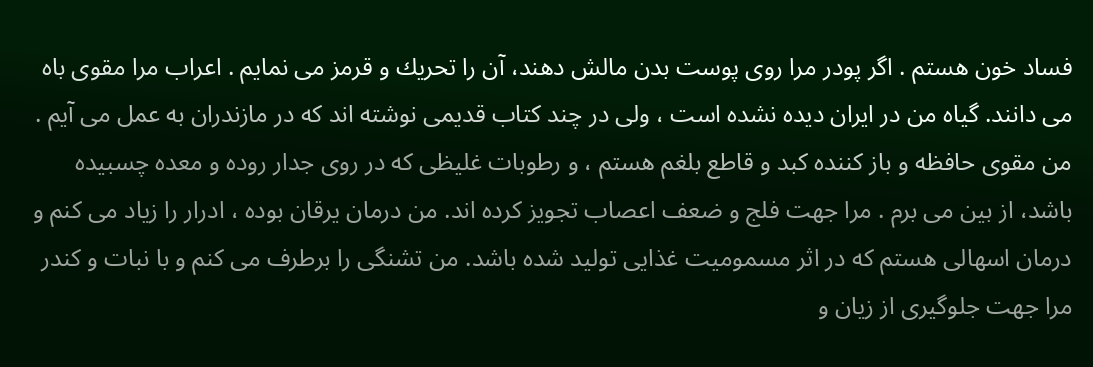فساد خون هستم . اگر پودر مرا روى پوست بدن مالش دهند، آن را تحريك و قرمز مى نمايم . اعراب مرا مقوى باه مى دانند. گياه من در ايران ديده نشده است ، ولى در چند كتاب قديمى نوشته اند كه در مازندران به عمل مى آيم . من مقوى حافظه و باز كننده كبد و قاطع بلغم هستم ، و رطوبات غليظى كه در روى جدار روده و معده چسبيده باشد، از بين مى برم . مرا جهت فلج و ضعف اعصاب تجويز كرده اند. من درمان يرقان بوده ، ادرار را زياد مى كنم و درمان اسهالى هستم كه در اثر مسموميت غذايى توليد شده باشد. من تشنگى را برطرف مى كنم و با نبات و كندر مرا جهت جلوگيرى از زيان و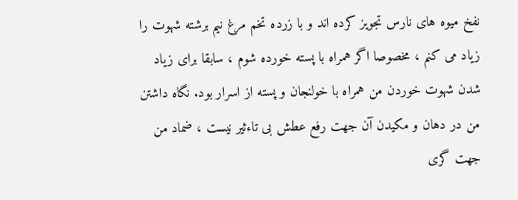نفخ ميوه هاى نارس تجويز كرده اند و با زرده تخم مرغ نيم برشته شهوت را زياد مى كنم ، مخصوصا اگر همراه با پسته خورده شوم ، سابقا براى زياد شدن شهوت خوردن من همراه با خولنجان و پسته از اسرار بود. نگاه داشتن من در دهان و مكيدن آن جهت رفع عطش بى تاءثير نيست ، ضماد من جهت گرى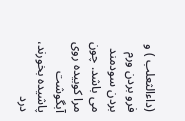(داءالثعلب ) و فرو بردن ورم بردن سودمند مى باشد. چون مرا كوبيده روى آبگوشت پاشيده بخورند، درد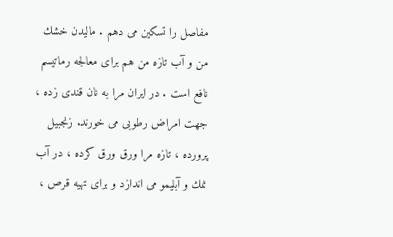مفاصل را تسكين مى دهم . ماليدن خشك من و آب تازه من هم براى معالجه رماتيسم نافع است . در ايران مرا به نان قندى زده ، جهت امراض رطوبى مى خورند. زنجبيل پرورده ، تازه مرا ورق ورق كرده ، در آب نمك و آبليمو مى اندازد و براى تهيه قرص ،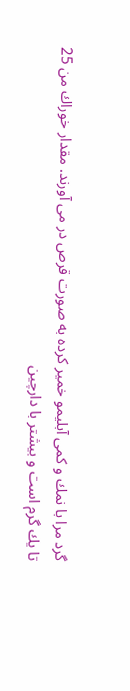گرد مرا با نمك و كمى آبليمو خمير كرده به صورت قرص در مى آورند. مقدار خوراك من 25
تا يك گرم است و بيشتر با دارچين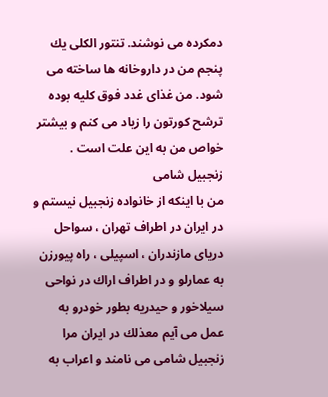دمكرده مى نوشند. تنتور الكلى يك پنجم من در داروخانه ها ساخته مى شود. من غذاى غدد فوق كليه بوده ترشح كورتون را زياد مى كنم و بيشتر خواص من به اين علت است .
زنجبيل شامى
من با اينكه از خانواده زنجبيل نيستم و در ايران در اطراف تهران ، سواحل درياى مازندران ، اسپيلى ، راه پيورزن به عمارلو و در اطراف اراك در نواحى سيلاخور و حيدريه بطور خودرو به عمل مى آيم معذلك در ايران مرا زنجبيل شامى مى نامند و اعراب به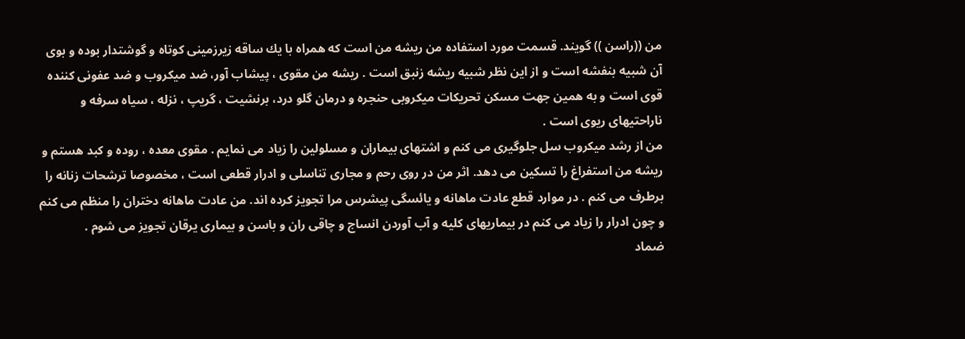من ((راسن )) گويند. قسمت مورد استفاده من ريشه من است كه همراه با يك ساقه زيرزمينى كوتاه و گوشتدار بوده و بوى آن شبيه بنفشه است و از اين نظر شبيه ريشه زنبق است . ريشه من مقوى ، پيشاب آور، ضد ميكروب و ضد عفونى كننده قوى است و به همين جهت مسكن تحريكات ميكروبى حنجره و درمان گلو درد، برنشيت ، گريپ ، نزله ، سياه سرفه و ناراحتيهاى ريوى است .
من از رشد ميكروب سل جلوگيرى مى كنم و اشتهاى بيماران و مسلولين را زياد مى نمايم . مقوى معده ، روده و كبد هستم و ريشه من استفراغ را تسكين مى دهد. اثر من در روى رحم و مجارى تناسلى و ادرار قطعى است ، مخصوصا ترشحات زنانه را برطرف مى كنم . در موارد قطع عادت ماهانه و يائسگى پيشرس مرا تجويز كرده اند. من عادت ماهانه دختران را منظم مى كنم و چون ادرار را زياد مى كنم در بيماريهاى كليه و آب آوردن انساج و چاقى ران و باسن و بيمارى يرقان تجويز مى شوم .
ضماد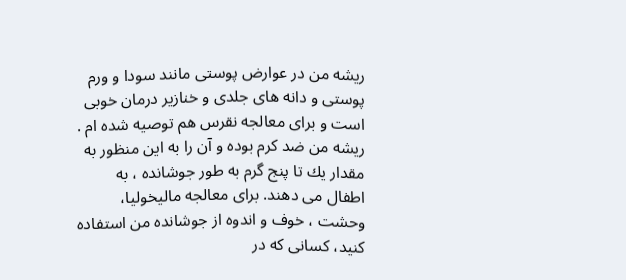ريشه من در عوارض پوستى مانند سودا و ورم پوستى و دانه هاى جلدى و خنازير درمان خوبى است و براى معالجه نقرس هم توصيه شده ام . ريشه من ضد كرم بوده و آن را به اين منظور به مقدار يك تا پنج گرم به طور جوشانده ، به اطفال مى دهند. براى معالجه ماليخوليا، وحشت ، خوف و اندوه از جوشانده من استفاده كنيد، كسانى كه در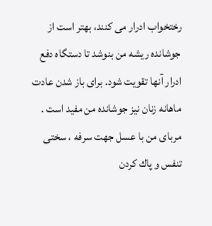رختخواب ادرار مى كنند، بهتر است از جوشانده ريشه من بنوشد تا دستگاه دفع ادرار آنها تقويت شود. براى باز شدن عادت ماهانه زنان نيز جوشانده من مفيد است . مرباى من با عسل جهت سرفه ، سختى تنفس و پاك كردن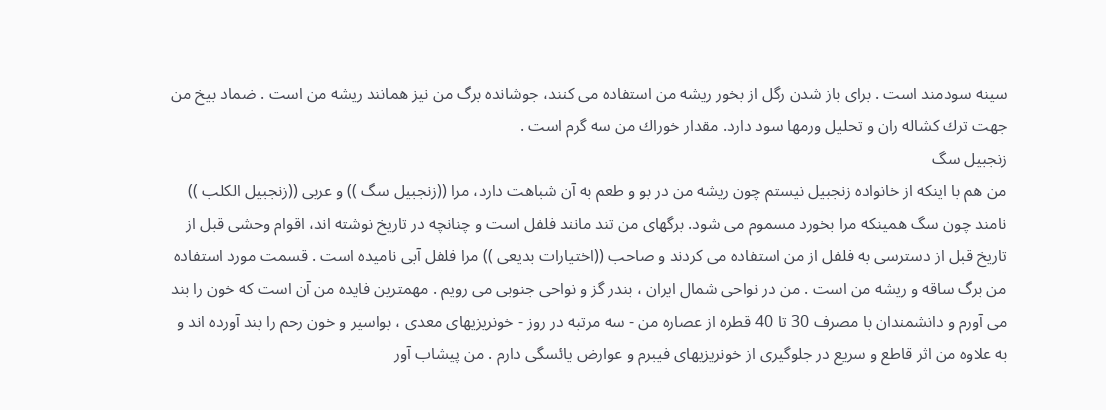سينه سودمند است . براى باز شدن رگل از بخور ريشه من استفاده مى كنند، جوشانده برگ من نيز همانند ريشه من است . ضماد بيخ من جهت ترك كشاله ران و تحليل ورمها سود دارد. مقدار خوراك من سه گرم است .
زنجبيل سگ
من هم با اينكه از خانواده زنجبيل نيستم چون ريشه من در بو و طعم به آن شباهت دارد، مرا ((زنجبيل سگ )) و عربى ((زنجبيل الكلب )) نامند چون سگ همينكه مرا بخورد مسموم مى شود. برگهاى من تند مانند فلفل است و چنانچه در تاريخ نوشته اند، اقوام وحشى قبل از تاريخ قبل از دسترسى به فلفل از من استفاده مى كردند و صاحب ((اختيارات بديعى )) مرا فلفل آبى ناميده است . قسمت مورد استفاده من برگ ساقه و ريشه من است . من در نواحى شمال ايران ، بندر گز و نواحى جنوبى مى رويم . مهمترين فايده من آن است كه خون را بند مى آورم و دانشمندان با مصرف 30 تا 40 قطره از عصاره من - سه مرتبه در روز - خونريزيهاى معدى ، بواسير و خون رحم را بند آورده اند و به علاوه من اثر قاطع و سريع در جلوگيرى از خونريزيهاى فيبرم و عوارض يائسگى دارم . من پيشاب آور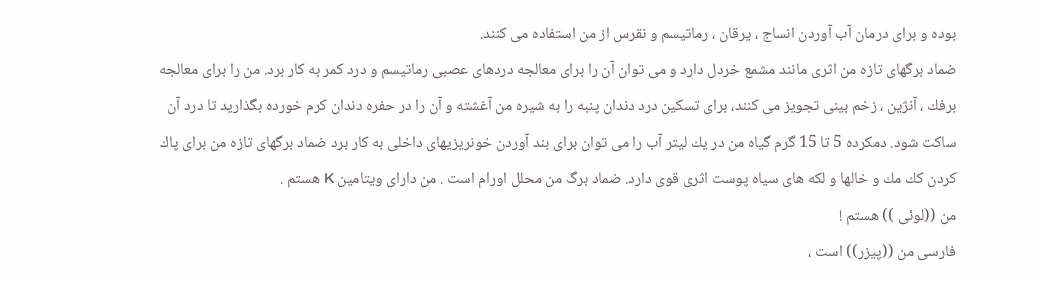بوده و براى درمان آب آوردن انساج ، يرقان ، رماتيسم و نقرس از من استفاده مى كنند.
ضماد برگهاى تازه من اثرى مانند مشمع خردل دارد و مى توان آن را براى معالجه دردهاى عصبى رماتيسم و درد كمر به كار برد. من را براى معالجه برفك ، آنژين ، زخم بينى تجويز مى كنند، براى تسكين درد دندان پنبه را به شيره من آغشته و آن را در حفره دندان كرم خورده بگذاريد تا درد آن ساكت شود. دمكرده 5 تا 15 گرم گياه من در يك ليتر آب را مى توان براى بند آوردن خونريزيهاى داخلى به كار برد ضماد برگهاى تازه من براى پاك كردن كك مك و خالها و لكه هاى سياه پوست اثرى قوى دارد. ضماد برگ من محلل اورام است . من داراى ويتامين K هستم .
من ((لوئى )) هستم !
فارسى من ((پيزر)) است ،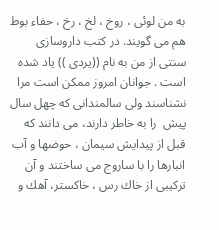به من لوئى ، روخ ، لخ ، رخ ، حفاء بوط هم مى گويند. در كتب داروسازى سنتى از من به نام ((يردى )) ياد شده است . جوانان امروز ممكن است مرا نشناسند ولى سالمندانى كه چهل سال پيش ‍ را به خاطر دارند، مى دانند كه قبل از پيدايش سيمان ، حوضها و آب انبارها را با ساروج مى ساختند و آن تركيبى از خاك رس ، خاكستر، آهك و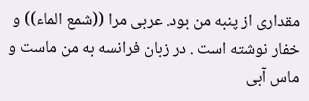مقدارى از پنبه من بود. عربى مرا ((شمع الماء)) و خفار نوشته است . در زبان فرانسه به من ماست و ماس آبى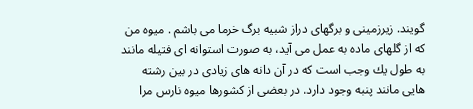گويند. زيرزمينى و برگهاى دراز شبيه برگ خرما مى باشم . ميوه من كه از گلهاى ماده به عمل مى آيد، به صورت استوانه اى فتيله مانند به طول يك وجب است كه در آن دانه هاى زيادى در بين رشته هايى مانند پنبه وجود دارد. در بعضى از كشورها ميوه نارس مرا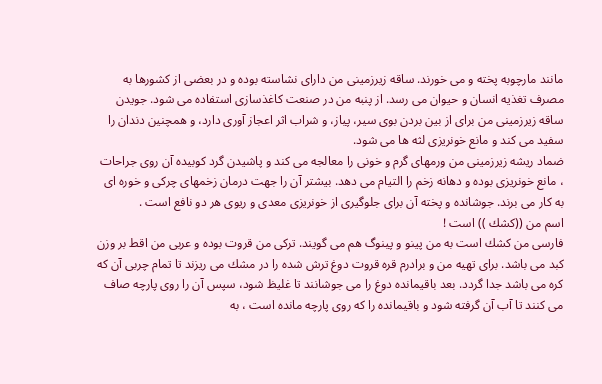مانند مارچوبه پخته و مى خورند. ساقه زيرزمينى من داراى نشاسته بوده و در بعضى از كشورها به مصرف تغذيه انسان و حيوان مى رسد. از پنبه من در صنعت كاغذسازى استفاده مى شود. جويدن ساقه زيرزمينى من براى از بين بردن بوى سير، پياز، و شراب اثر اعجاز آورى دارد، و همچنين دندان را سفيد مى كند و مانع خونريزى لثه ها مى شود.
ضماد ريشه زيرزمينى من ورمهاى گرم و خونى را معالجه مى كند و پاشيدن گرد كوبيده آن روى جراحات ، مانع خونريزى بوده و دهانه زخم را التيام مى دهد. بيشتر آن را جهت درمان زخمهاى چركى و خوره اى به كار مى برند. جوشانده و پخته آن براى جلوگيرى از خونريزى معدى و ريوى هر دو نافع است .
اسم من ((كشك )) است !
فارسى من كشك است به من پينو و پينوگ هم مى گويند. تركى من قروت بوده و عربى من اقط بر وزن كبد مى باشد. براى تهيه من و برادرم قره قروت دوغ ترش شده را در مشك مى ريزند تا تمام چربى آن كه كره مى باشد جدا گردد. بعد باقيمانده دوغ را مى جوشانند تا غليظ شود، سپس آن را روى پارچه صاف مى كنند تا آب آن گرفته شود و باقيمانده را كه روى پارچه مانده است ، به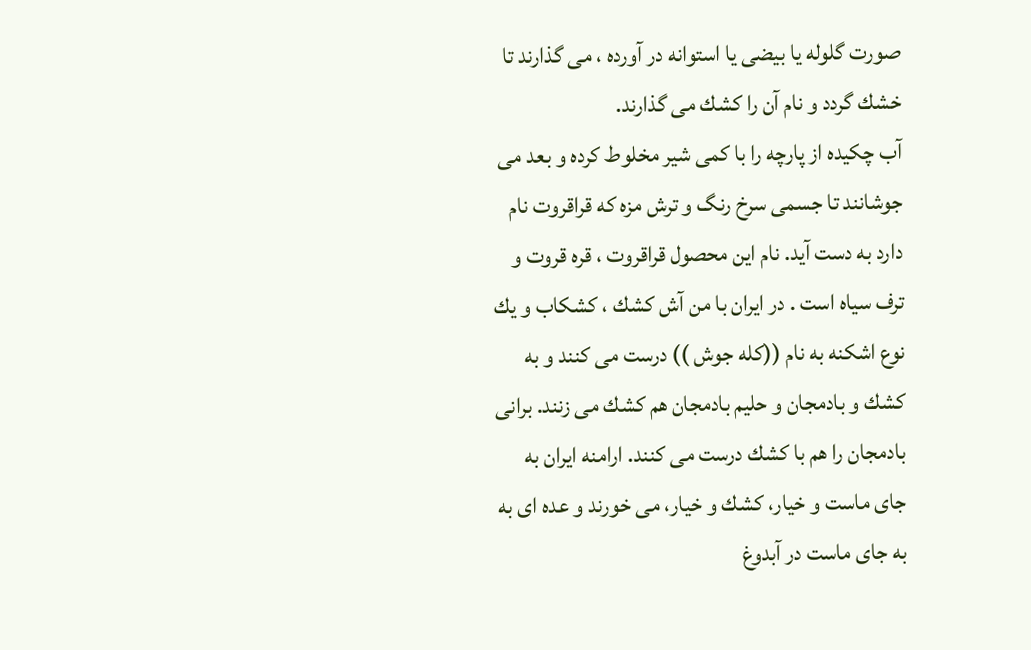صورت گلوله يا بيضى يا استوانه در آورده ، مى گذارند تا خشك گردد و نام آن را كشك مى گذارند.
آب چكيده از پارچه را با كمى شير مخلوط كرده و بعد مى جوشانند تا جسمى سرخ رنگ و ترش مزه كه قراقروت نام دارد به دست آيد. نام اين محصول قراقروت ، قره قروت و ترف سياه است . در ايران با من آش كشك ، كشكاب و يك نوع اشكنه به نام ((كله جوش )) درست مى كنند و به كشك و بادمجان و حليم بادمجان هم كشك مى زنند. برانى بادمجان را هم با كشك درست مى كنند. ارامنه ايران به جاى ماست و خيار، كشك و خيار، مى خورند و عده اى به به جاى ماست در آبدوغ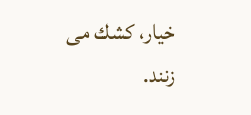خيار، كشك مى زنند.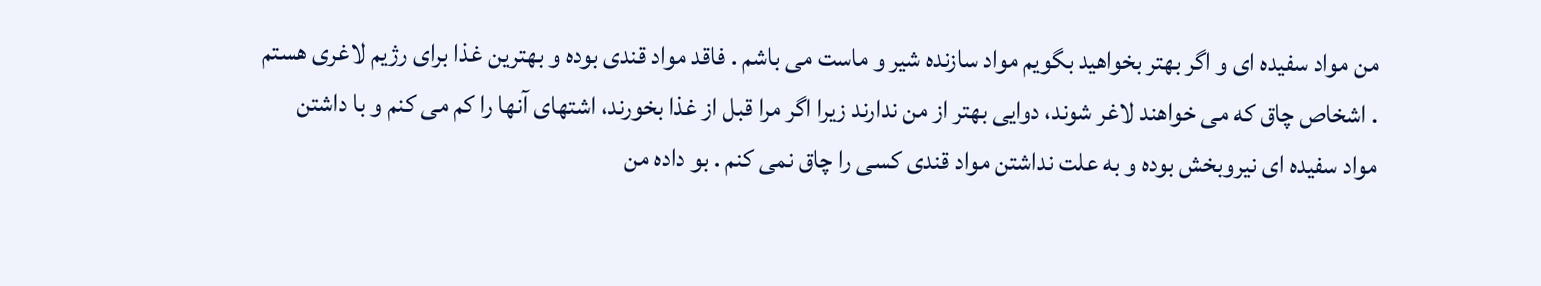من مواد سفيده اى و اگر بهتر بخواهيد بگويم مواد سازنده شير و ماست مى باشم . فاقد مواد قندى بوده و بهترين غذا براى رژيم لاغرى هستم . اشخاص چاق كه مى خواهند لاغر شوند، دوايى بهتر از من ندارند زيرا اگر مرا قبل از غذا بخورند، اشتهاى آنها را كم مى كنم و با داشتن مواد سفيده اى نيروبخش بوده و به علت نداشتن مواد قندى كسى را چاق نمى كنم . بو داده من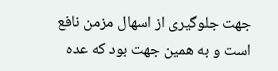جهت جلوگيرى از اسهال مزمن نافع است و به همين جهت بود كه عده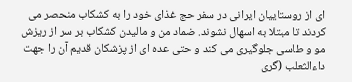اى از روستاييان ايرانى در سفر حج غذاى خود را به كشكاب منحصر مى كردند تا مبتلا به اسهال نشوند. ضماد من و ماليدن كشكاب بر سر از ريزش مو و طاسى جلوگيرى مى كند و حتى عده اى از پزشكان قديم آن را جهت داءالثعلب (گرى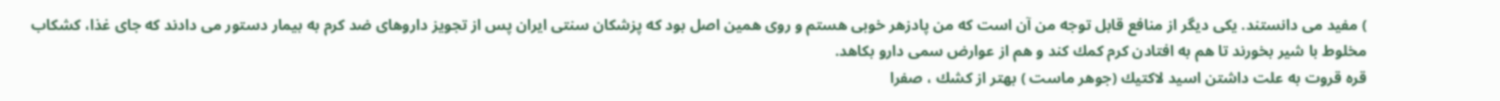) مفيد مى دانستند. يكى ديگر از منافع قابل توجه من آن است كه من پادزهر خوبى هستم و روى همين اصل بود كه پزشكان سنتى ايران پس از تجويز داروهاى ضد كرم به بيمار دستور مى دادند كه جاى غذا، كشكاب مخلوط با شير بخورند تا هم به افتادن كرم كمك كند و هم از عوارض سمى دارو بكاهد.
قره قروت به علت داشتن اسيد لاكتيك (جوهر ماست ) بهتر از كشك ، صفرا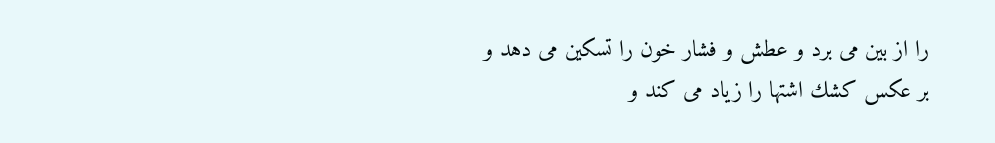را از بين مى برد و عطش و فشار خون را تسكين مى دهد و بر عكس كشك اشتها را زياد مى كند و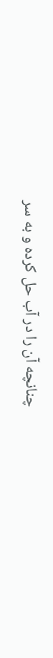چنانچه آن را در آب حل كرده و به سر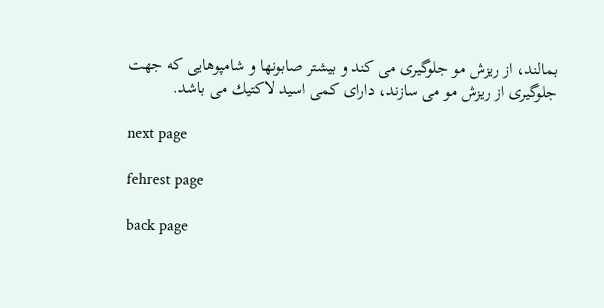بمالند، از ريزش مو جلوگيرى مى كند و بيشتر صابونها و شامپوهايى كه جهت جلوگيرى از ريزش مو مى سازند، داراى كمى اسيد لاكتيك مى باشد.

next page

fehrest page

back page